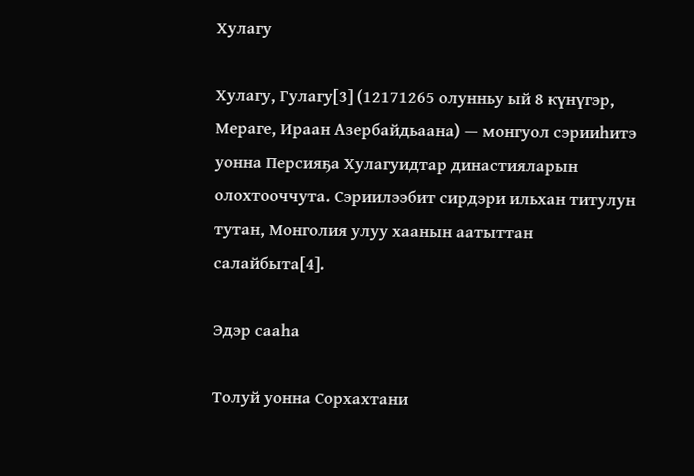Хулагу

Хулагу, Гулагу[3] (12171265 олунньу ый 8 күнүгэр, Мераге, Ираан Азербайдьаана) — монгуол сэрииһитэ уонна Персияҕа Хулагуидтар династияларын олохтооччута. Сэриилээбит сирдэри ильхан титулун тутан, Монголия улуу хаанын аатыттан салайбыта[4].

Эдэр сааһа

Толуй уонна Сорхахтани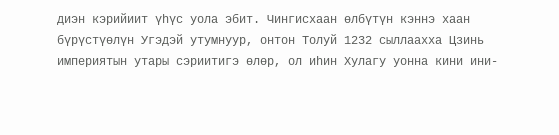диэн кэрийиит үһүс уола эбит. Чингисхаан өлбүтүн кэннэ хаан бүрүстүөлүн Угэдэй утумнуур, онтон Толуй 1232 сыллаахха Цзинь империятын утары сэриитигэ өлөр, ол иһин Хулагу уонна кини ини-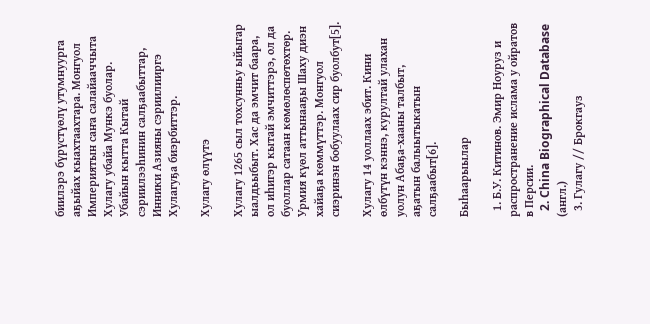биилэрэ бүрүстүөлү утумнуурга аҕыйах кыахтаахтара. Монгуол Империятын саҥа салайааччыта Хулагу убайа Мункэ буолар. Убайын кытта Кытай сэриилээһинин салҕаабыттар, Инники Азияны сэриилииргэ Хулагуҕа биэрбиттэр.

Хулагу өлүүтэ

Хулагу 1265 сыл тохсунньу ыйыгар ыалдьыбыт. Хас да эмчит баара, ол иһигэр кытай эмчиттэрэ, ол да буоллар сатаан көмөлөспөтөхтөр. Урмия күөл аттынааҕы Шаху диэн хайаҕа көммүттэр. Монгуол сиэринэн бобуулаах сир буолбут[5].

Хулагу 14 уоллаах эбит. Кини өлбүтүн кэннэ, курултай улахан уолун Абаҕа-хааны талбыт, аҕатын балыытыкатын салҕаабыт[6].

Быһаарыылар

  1. Б.У. Китинов. Эмир Ноуруз и распространение ислама у ойратов в Персии.
  2. China Biographical Database (англ.)
  3. Гулагу // Брокгауз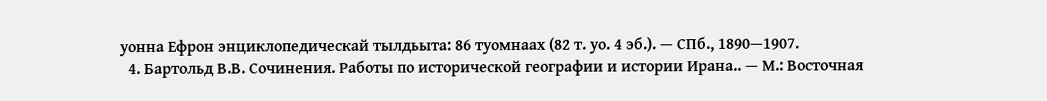уонна Ефрон энциклопедическай тылдьыта: 86 туомнаах (82 т. уо. 4 эб.). — СПб., 1890—1907.
  4. Бартольд В.В. Сочинения. Работы по исторической географии и истории Ирана.. — М.: Восточная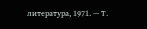литература, 1971. — Т.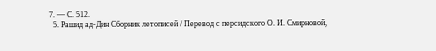7. — С. 512.
  5. Рашид ад-Дин Сборник летописей / Перевод с персидского О. И. Смирновой,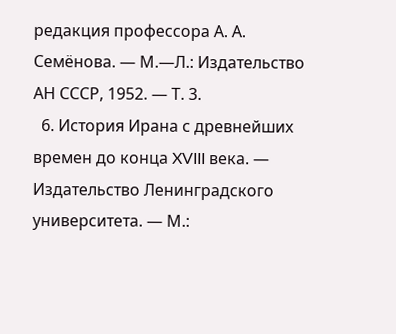редакция профессора А. А. Семёнова. — М.—Л.: Издательство АН СССР, 1952. — Т. 3.
  6. История Ирана с древнейших времен до конца XVIII века. — Издательство Ленинградского университета. — М.: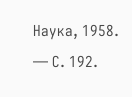Наука, 1958. — С. 192.